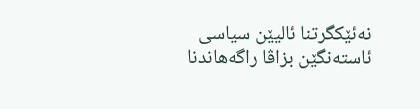نه‌ئێكگرتنا ئالیێن سیاسى ئاسته‌نگێن بزاڤا راگه‌هاندنا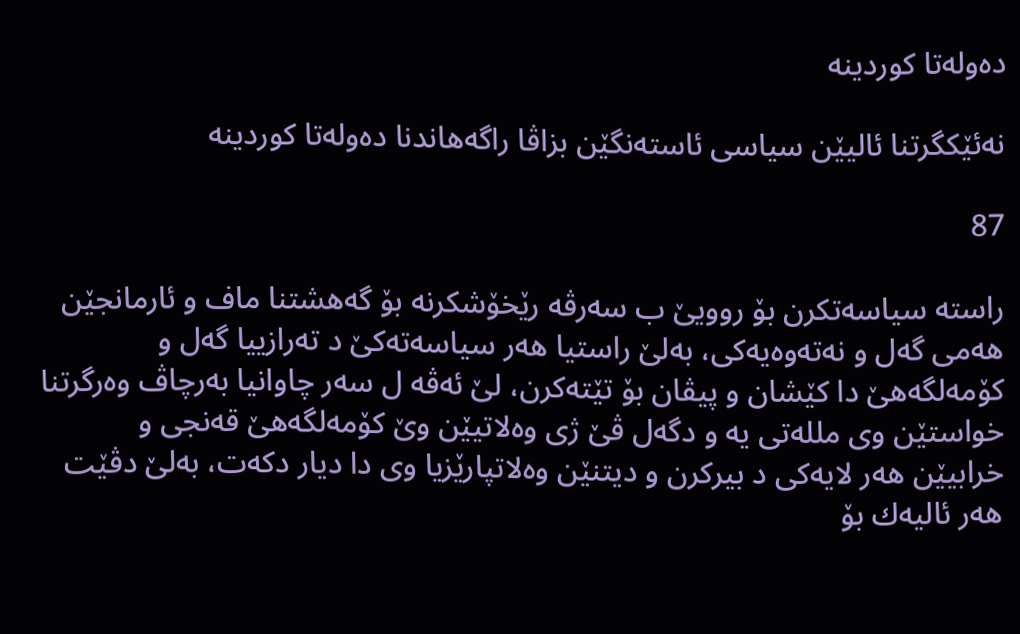ده‌وله‌تا كوردینه‌

نه‌ئێكگرتنا ئالیێن سیاسى ئاسته‌نگێن بزاڤا راگه‌هاندنا ده‌وله‌تا كوردینه‌

87

راسته‌ سیاسه‌تكرن بۆ روویێ ب سه‌رڤه‌ رێخۆشكرنه‌ بۆ گه‌هشتنا ماف و ئارمانجێن هه‌مى گه‌ل و نه‌ته‌وه‌یه‌كى، به‌لێ راستیا هه‌ر سیاسه‌ته‌كێ د ته‌رازییا گه‌ل و كۆمه‌لگه‌هێ دا كێشان و پیڤان بۆ تێته‌كرن، لێ ئه‌ڤه‌ ل سه‌ر چاوانیا به‌رچاڤ وه‌رگرتنا خواستێن وى ملله‌تى یه‌ و دگه‌ل ڤێ ژى وه‌لاتیێن وێ كۆمه‌لگه‌هێ قه‌نجى و خرابیێن هه‌ر لایه‌كى د بیركرن و دیتنێن وه‌لاتپارێزیا وى دا دیار دكه‌ت، به‌لێ دڤێت هه‌ر ئالیه‌ك بۆ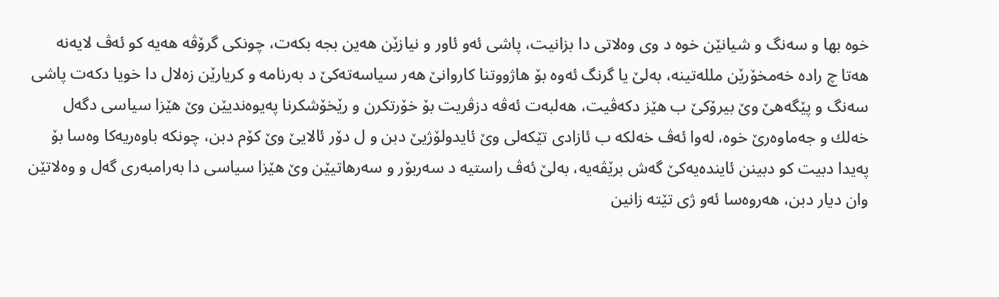خوه‌ بها و سه‌نگ و شیانێن خوه‌ د وى وه‌لاتى دا بزانیت، پاشى ئه‌و ئاور و نیازێن هه‌ین بجه بكه‌ت، چونكی گرۆڤه‌ هه‌یه‌ كو ئه‌ڤ لایه‌نه‌ هه‌تا چ راده‌ خه‌مخۆرێن ملله‌تینه‌، به‌لێ یا گرنگ ئه‌وه‌ بۆ هاژووتنا كاروانێ هه‌ر سیاسه‌ته‌كێ د به‌رنامه‌ و كریارێن زه‌لال دا خویا دكه‌ت پاشى سه‌نگ و پێگه‌هێ وێ بیرۆكێ ب هێز دكه‌ڤیت، هه‌لبه‌ت ئه‌ڤه‌ دزڤریت بۆ خۆرتكرن و رێخۆشكرنا په‌یوه‌ندیێن وێ هێزا سیاسى دگه‌ل خه‌لك و جه‌ماوه‌رێ خوه‌، له‌وا ئه‌ڤ خه‌لكه‌ ب ئازادی تێكه‌لى وێ ئایدولۆژیێ دبن و ل دۆر ئالایێ وێ كۆم دبن، چونكه‌ باوه‌ریه‌كا وه‌سا بۆ په‌یدا دبیت كو دبینن ئاینده‌یه‌كێ گه‌ش برێڤه‌یه‌، به‌لێ ئه‌ڤ راستیه‌ د سه‌ربۆر و سه‌رهاتیێن وێ هێزا سیاسى دا به‌رامبه‌رى گه‌ل و وه‌لاتێن وان دیار دبن، هه‌روه‌سا ئه‌و ژى تێته‌ زانین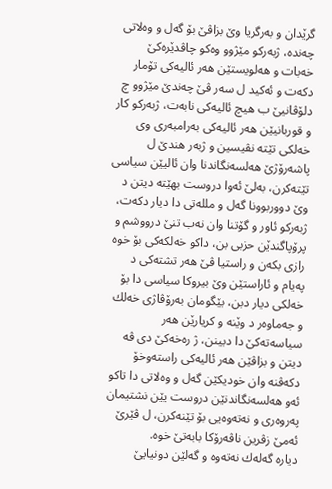گرێدان و به‌رگریا وێ بزاڤێ بۆ گه‌ل و وه‌لاتى چه‌نده‌، ژبه‌ركو مێژوو وه‌كو چاڤدێره‌كێ خه‌بات و هه‌لویستێن هه‌ر ئالیه‌كى تۆمار دكه‌ت و ئه‌كید ل سه‌ر ڤێ چه‌ندێ مێژوو چ دلۆڤانیێ ب هیچ ئالیه‌كى نابه‌ت، ژبه‌ركو كار و قوربانیێن هه‌ر ئالیه‌كى به‌رامبه‌رى وى خه‌لكى تێته‌ نڤیسین و ژبه‌ر هندێ ل پاشه‌رۆژێ هه‌لسه‌نگاندنا وان ئالیێن سیاسى تێته‌كرن، به‌لێ ئه‌وا دروست بهێته‌ دیتن د وێ دووربوونا گه‌ل و ملله‌تى دا دیار دكه‌ت، ژبه‌ركو ئاور و گۆتنا وان نه‌ب تنێ درووشم و پرۆپاگندێن حزبى بن، داكو خه‌لكه‌كى بۆ خوه‌ رازى بكه‌ن و راستیا ڤێ هه‌ر تشته‌كى د په‌یام و ئاراستێن وێ بیروكا سیاسى دا بۆ خه‌لكى دیار دبن، بێگومان به‌رۆڤاژى خه‌لك و جه‌ماوه‌ر د وێنه‌ و كریارێن هه‌ر سیاسه‌ته‌كێ دا دبینن، ژ ره‌خه‌كێ دی ڤه‌ دیتن و بزاڤێن هه‌ر ئالیه‌كى راسته‌وخۆ دكه‌ڤنه‌ وان خودیكێن گه‌ل و وه‌لاتى دا تاكو ئه‌و هه‌لسه‌نگاندنێن دروست یێن نشتیمان په‌روه‌رى و نه‌ته‌وه‌یی بۆ تێنه‌كرن، ل ڤێرێ ئه‌مێ زڤرین ناڤه‌رۆكا بابه‌تێ خوه‌.
دیاره‌ گه‌له‌ك نه‌ته‌وه‌ و گه‌لێن دونیایێ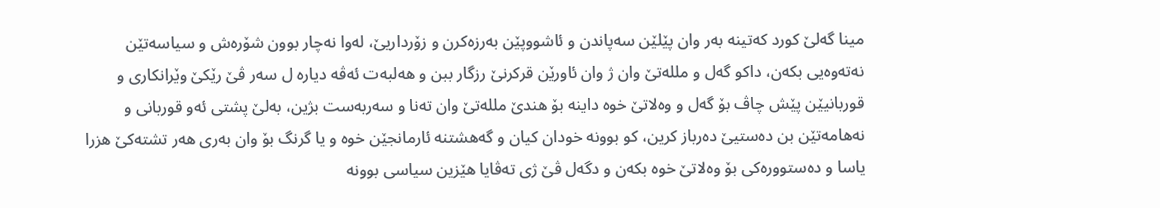مینا گه‌لێ كورد كه‌تینه‌ به‌ر وان پێلێن سه‌پاندن و ئاشووپێن به‌رزه‌كرن و زۆرداریێ، له‌وا نه‌چار بوون شۆره‌ش و سیاسه‌تێن نه‌ته‌وه‌یی بكه‌ن، داكو گه‌ل و ملله‌تێ وان ژ وان ئاورێن قركرنێ رزگار ببن و هه‌لبه‌ت ئه‌ڤه‌ دیاره‌ ل سه‌ر ڤێ رێكێ وێرانكارى و قوربانیێن پێش چاڤ بۆ گه‌ل و وه‌لاتێ خوه‌ داینه‌ بۆ هندێ ملله‌تێ وان ته‌نا و سه‌ربه‌ست بژین، به‌لێ پشتى ئه‌و قوربانى و نه‌هامه‌تێن بن ده‌ستیێ ده‌رباز كرین، كو بوونه‌ خودان كیان و گه‌هشتنه‌ ئارمانجێن خوه‌ و یا گرنگ بۆ وان به‌رى هه‌ر تشته‌كێ هزرا یاسا و ده‌ستووره‌كی بۆ وه‌لاتێ خوه‌ بكه‌ن و دگه‌ل ڤێ ژى ته‌ڤایا هێزین سیاسى بوونه‌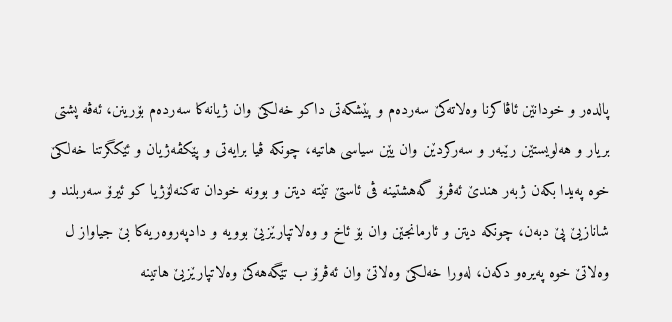پالده‌ر و خودانێن ئاڤاكرنا وه‌لاته‌كێ سه‌رده‌م و پێشكه‌تى داكو خه‌لكێ وان ژیانه‌كا سه‌رده‌م بۆرینن، ئه‌ڤه‌ پشتى بریار و هه‌لویستێن رێبه‌ر و سه‌ركردێن وان یێن سیاسى هاتیه‌، چونكه‌ ڤیا برایه‌تى و پێكڤه‌ژیان و ئێكگرتنا خه‌لكێ خوه‌ په‌یدا بكه‌ن ژبه‌ر هندێ ئه‌ڤرۆ گه‌هشتینه‌ ڤى ئاستێ تێته‌ دیتن و بوونه‌ خودان ته‌كنه‌لۆژیا كو ئیرۆ سه‌ربلند و شانازیێ پێ دبه‌ن، چونكه‌ دیتن و ئارمانجێن وان بۆ ئاخ و وه‌لاتپارێزیێ بوویه‌ و دادپه‌روه‌ریه‌كا بێ جیاواز ل وه‌لاتێ خوه‌ په‌یره‌و دكه‌ن، له‌ورا خه‌لكێ وه‌لاتێ وان ئه‌ڤرۆ ب تێگه‌هه‌كێ وه‌لاتپارێزیێ هاتینه‌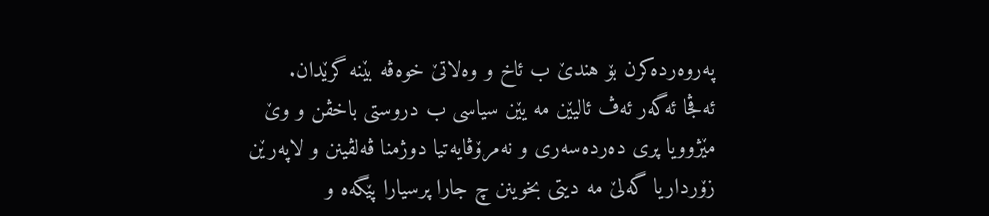په‌روه‌رده‌كرن بۆ هندێ ب ئاخ و وه‌لاتێ خوه‌ڤه‌ بێنه‌ گرێدان.
ئه‌ڤجا ئه‌گه‌ر ئه‌ڤ ئالیێن مه‌ یێن سیاسی ب دروستى باخڤن و وێ مێژوویا پرى ده‌رده‌سه‌رى و نه‌مرۆڤایه‌تیا دوژمنا ڤه‌لڤینن و لاپه‌رێن زۆرداریا گه‌لێ مه‌ دیتى بخوینن چ جارا پرسیارا پێگه‌ه و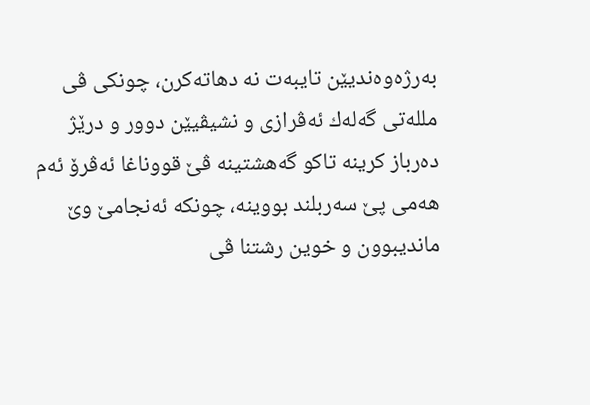به‌رژه‌وه‌ندیێن تایبه‌ت نه‌ دهاته‌كرن، چونكی ڤى ملله‌تى گه‌له‌ك ئه‌ڤرازی و نشیڤیێن دوور و درێژ ده‌رباز كرینه‌ تاكو گه‌هشتینه‌ ڤێ قووناغا ئه‌ڤرۆ ئه‌م هه‌مى پێ سه‌ربلند بووینه‌، چونكه‌ ئه‌نجامێ وێ ماندیبوون و خوین رشتنا ڤى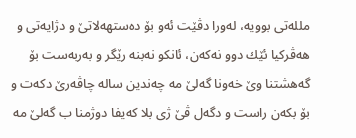ملله‌تى بوویه‌، له‌ورا دڤێت ئه‌و بۆ ده‌ستهه‌لاتێ و دژایه‌تى و هه‌ڤركیا ئێك دوو نه‌كه‌ن، ئانكو نه‌بنه‌ رێگر و به‌ربه‌ست بۆ گه‌هشتنا وێ خه‌ونا گه‌لێ مه‌ چه‌ندین ساله‌ چاڤه‌رێ دكه‌ت و بۆ بكه‌ن راست و دگه‌ل ڤێ ژى بلا كه‌یفا دوژمنا ب گه‌لێ مه‌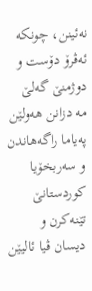نه‌ئینن، چونكه‌ ئه‌ڤرۆ دۆست و دوژمنێ گه‌لێ مه‌ دزانن هه‌ولێن په‌یاما راگه‌هاندن و سه‌ربخۆیا كوردستانێ تێنه‌كرن و دیسان ڤیا ئالیێن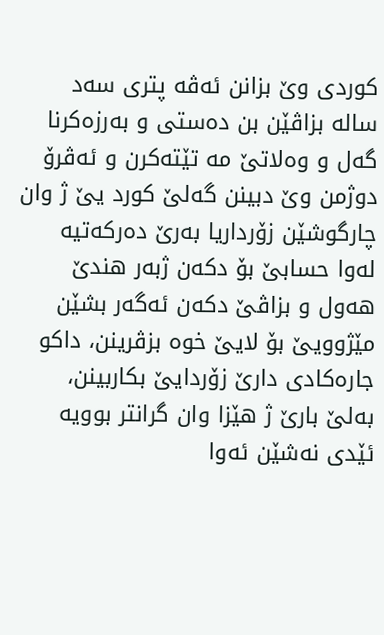كوردى وێ بزانن ئه‌ڤه‌ پترى سه‌د ساله‌ بزاڤێن بن ده‌ستى و به‌رزه‌كرنا گه‌ل و وه‌لاتێ مه‌ تێته‌كرن و ئه‌ڤرۆ دوژمن وێ دبینن گه‌لێ كورد یێ ژ وان چارگوشێن زۆرداریا به‌رێ ده‌ركه‌تیه‌ له‌وا حسابێ بۆ دكه‌ن ژبه‌ر هندێ هه‌ول و بزاڤێ دكه‌ن ئه‌گه‌ر بشێن مێژوویێ بۆ لایێ خوه‌ بزڤرینن، داكو جاره‌كادى دارێ زۆردایێ بكاربینن، به‌لێ بارێ ژ هێزا وان گرانتر بوویه‌ ئێدى نه‌شێن ئه‌وا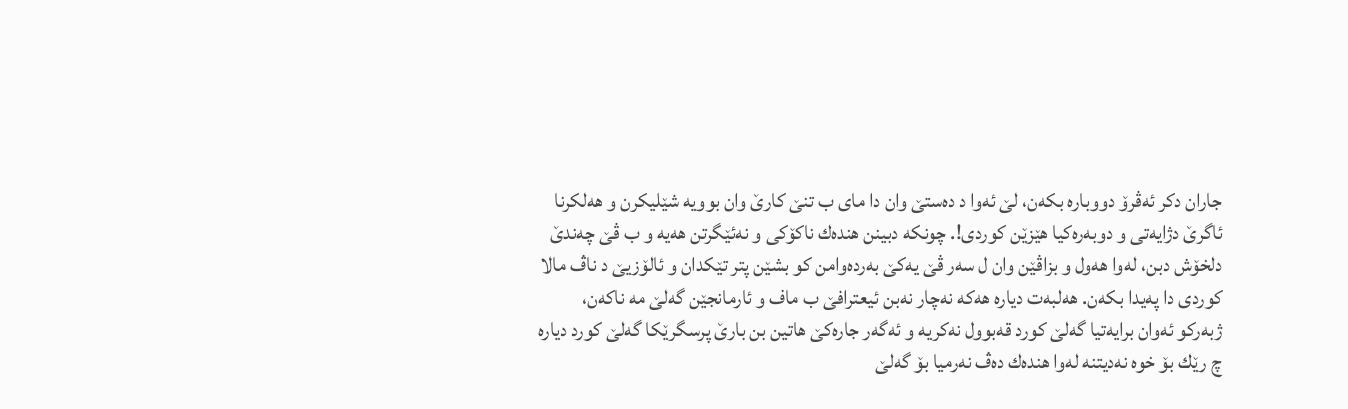جاران دكر ئه‌ڤرۆ دووباره‌ بكه‌ن، لێ ئه‌وا د ده‌ستێ وان دا مای ب تنێ كارێ وان بوویه‌ شێلیكرن و هه‌لكرنا ئاگرێ دژایه‌تى و دوبه‌ره‌كیا هێزێن كوردى!. چونكه‌ دبینن هنده‌ك ناكۆكى و نه‌ئێگرتن هه‌یه‌ و ب ڤێ چه‌ندێ دلخۆش دبن، له‌وا هه‌ول و بزاڤێن وان ل سه‌ر ڤێ یه‌كێ به‌رده‌وامن كو بشێن پتر تێكدان و ئالۆزیێ د ناڤ مالا كوردى دا په‌یدا بكه‌ن. هه‌لبه‌ت دیاره‌ هه‌كه‌ نه‌چار نه‌بن ئیعترافێ ب ماف و ئارمانجێن گه‌لێ مه‌ ناكه‌ن، ژبه‌ركو ئه‌وان برایه‌تیا گه‌لێ كورد قه‌بوول نه‌كریه‌ و ئه‌گه‌ر جاره‌كێ هاتین بن بارێ پرسگرێكا گه‌لێ كورد دیاره‌ چ رێك بۆ خوه‌ نه‌دیتنه‌ له‌وا هنده‌ك ده‌ڤ نه‌رمیا بۆ گه‌لێ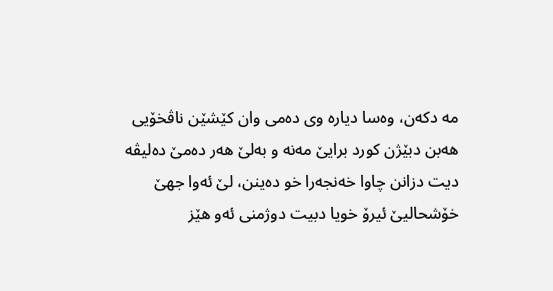مه‌ دكه‌ن، وه‌سا دیاره‌ وى ده‌مى وان كێشێن ناڤخۆیى هه‌بن دبێژن كورد برایێ مه‌نه‌ و به‌لێ هه‌ر ده‌مێ ده‌لیڤه‌ دیت دزانن چاوا خه‌نجه‌را خو ده‌ینن، لێ ئه‌وا جهێ خۆشحالیێ ئیرۆ خویا دبیت دوژمنى ئه‌و هێز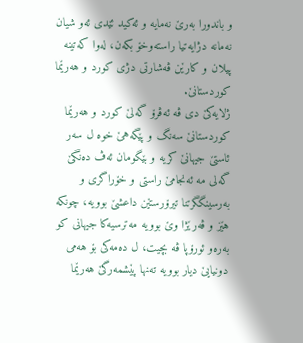و باندورا به‌رێ نه‌مایه‌ و ئه‌كید ئێدى ئه‌و شیان نه‌مانه‌ دژایه‌تیا راسته‌وخۆ بكه‌ن، له‌وا كه‌تینه‌ پیلان و كارێن ڤه‌شارتى دژى كورد و هه‌رێما كوردستانێ.
ژلایه‌كێ دی ڤه‌ ئه‌ڤرۆ گه‌لێ كورد و هه‌رێما كوردستانێ سه‌نگ و پێگه‌هێ خوه‌ ل سه‌ر ئاستێ جیهانێ كریه‌ و بێگومان ئه‌ڤ ده‌نگێ گه‌لى مه‌ ئه‌نجامێ راستى و خۆراگرى و به‌رسینگگرتنا تیرۆرستێن داعشێ بوویه‌، چونكه‌ هێز و ڤه‌رێژا وێ بوویه‌ مه‌ترسیه‌كا جیهانى كو به‌ره‌و ئورۆپا ڤه‌ بچیت، ل ده‌مه‌كی بۆ هه‌مى دونیایێ دیار بوویه‌ ته‌نها پێشمه‌رگێ هه‌رێما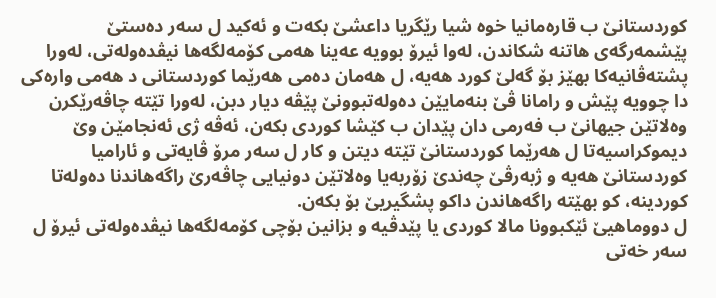كوردستانێ ب قاره‌مانیا خوه‌ شیا رێگریا داعشێ بكه‌ت و ئه‌كید ل سه‌ر ده‌ستێ پێشمه‌رگه‌ى هاتنه‌ شكاندن، له‌وا ئیرۆ بوویه‌ عه‌ینا هه‌مى كۆمه‌لگه‌ها نیڤده‌وله‌تى، له‌ورا پشته‌ڤانیه‌كا بهێز بۆ گه‌لێ كورد هه‌یه‌، ل هه‌مان ده‌می هه‌رێما كوردستانى د هه‌مى واره‌كى دا چوویه‌ پێش و رامانا ڤێ بنه‌مایێن ده‌وله‌تبوونێ پێڤه‌ دیار دبن، له‌ورا تێته‌ چاڤه‌رێكرن وه‌لاتێن جیهانێ ب فه‌رمى دان پێدان ب كێشا كوردى بكه‌ن، ئه‌ڤه‌ ژی ئه‌نجامێن وێ دیموكراسیه‌تا ل هه‌رێما كوردستانێ تێته‌ دیتن و كار ل سه‌ر مرۆ ڤایه‌تى و ئارامیا كوردستانێ هه‌یه‌ و ژبه‌رڤێ چه‌ندێ زۆربه‌یا وه‌لاتێن دونیایى چاڤه‌رێ راگه‌هاندنا ده‌وله‌تا كوردینه‌، كو بهێته‌ راگه‌هاندن داكو پشگیریێ بۆ بكه‌ن.
ل دووماهیێ ئێكبوونا مالا كوردی یا پێدڤیه‌ و بزانین بۆچى كۆمه‌لگه‌ها نیڤده‌وله‌تى ئیرۆ ل سه‌ر خه‌تى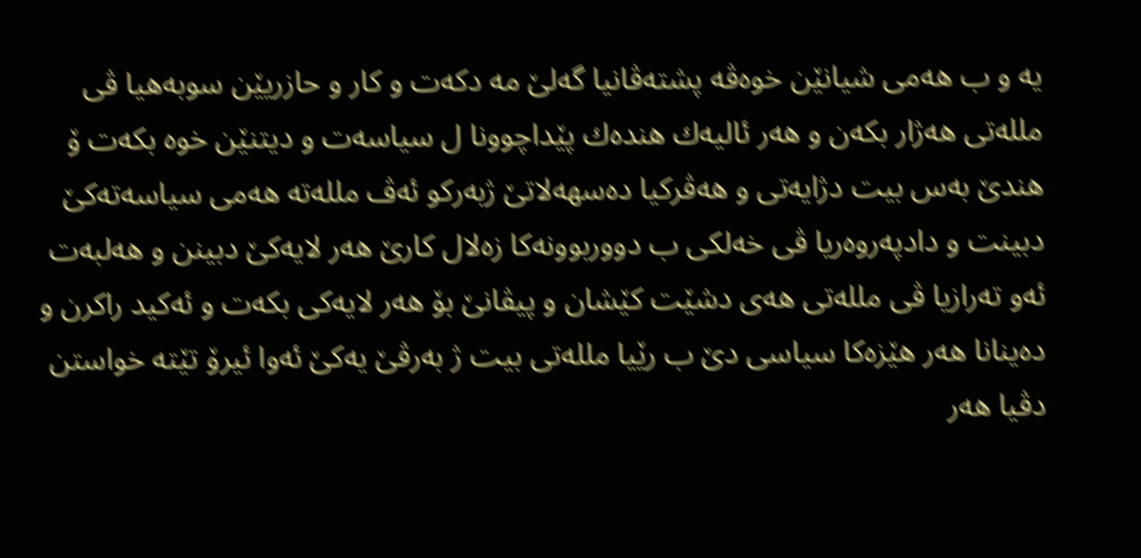یه‌ و ب هه‌مى شیانێن خوه‌ڤه‌ پشته‌ڤانیا گه‌لێ مه‌ دكه‌ت و كار و حازریێن سوبه‌هیا ڤى ملله‌تى هه‌ژار بكه‌ن و هه‌ر ئالیه‌ك هنده‌ك پێداچوونا ل سیاسه‌ت و دیتنێن خوه‌ بكه‌ت ۆ هندێ به‌س بیت دژایه‌تى و هه‌ڤركیا ده‌سهه‌لاتێ ژبه‌ركو ئه‌ڤ ملله‌ته‌ هه‌مى سیاسه‌ته‌كێ دبینت و دادپه‌روه‌ریا ڤى خه‌لكى ب دووربوونه‌كا زه‌لال كارێ هه‌ر لایه‌كێ دبینن و هه‌لبه‌ت ئه‌و ته‌رازیا ڤى ملله‌تى هه‌ی دشێت كێشان و پیڤانێ بۆ هه‌ر لایه‌كى بكه‌ت و ئه‌كید راكرن و ده‌ینانا هه‌ر هێزه‌كا سیاسى دێ ب رێیا ملله‌تى بیت ژ به‌رڤێ یه‌كێ ئه‌وا ئیرۆ تێته‌ خواستن دڤیا هه‌ر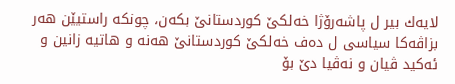لایه‌ك بیر ل پاشه‌رۆژا خه‌لكێ كوردستانێ بكه‌ن، چونكه‌ راستیێن هه‌ر بزاڤه‌كا سیاسى ل ده‌ف خه‌لكێ كوردستانێ هه‌نه‌ و هاتیه‌ زانین و ئه‌كید ڤیان و نه‌ڤیا دێ بۆ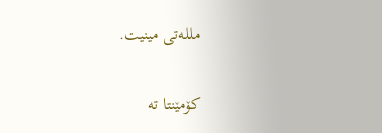ملله‌تى مینیت.

کۆمێنتا تە